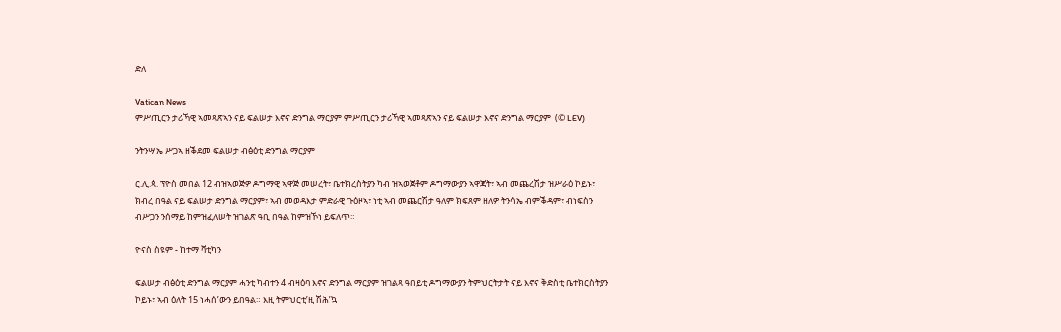ድለ

Vatican News
ምሥጢርን ታሪኻዊ ኣመጻጽኣን ናይ ፍልሠታ እኖና ድንግል ማርያም ምሥጢርን ታሪኻዊ ኣመጻጽኣን ናይ ፍልሠታ እኖና ድንግል ማርያም  (© LEV)

ንትንሣኤ ሥጋኣ ዘቕደመ ፍልሠታ ብፅዕቲ ድንግል ማርያም

ር.ሊ.ጳ. ፕዮስ መበል 12 ብዝኣወጅዎ ዶግማዊ ኣዋጅ መሠረት፣ ቤተክረስትያን ካብ ዝኣወጀቶም ዶግማውያን ኣዋጃት፣ ኣብ መጨረሽታ ዝሥራዕ ኮይኑ፣ ክብረ በዓል ናይ ፍልሠታ ድንግል ማርያም፣ ኣብ መወዳእታ ምድራዊ ጉዕዞኣ፣ ነቲ ኣብ መጨርሽታ ዓለም ክፍጸም ዘለዎ ትንሳኤ ብምቕዳም፣ ብነፍስን ብሥጋን ንሰማይ ከምዝፈለሠት ዝገልጽ ዓቢ በዓል ከምዝኾነ ይፍለጥ።

ዮናስ ስዩም - ከተማ ቫቲካን

ፍልሠታ ብፅዕቲ ድንግል ማርያም ሓንቲ ካብተን 4 ብዛዕባ እኖና ድንግል ማርያም ዝገልጻ ዓበይቲ ዶግማውያን ትምህርትታት ናይ እኖና ቅድስቲ ቤተክርስትያን ኮይኑ፣ ኣብ ዕለት 15 ነሓሰ’ውን ይበዓል። እዚ ትምህርቲ’ዚ ሽሕ’ኳ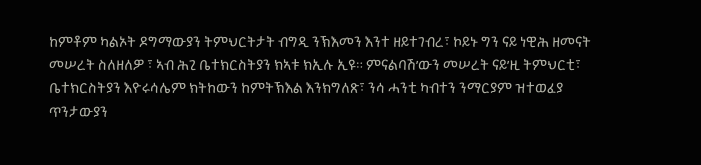ከምቶም ካልኦት ዶግማውያን ትምህርትታት ብግዲ ንኽእመን እንተ ዘይተገብረ፣ ኮይኑ ግን ናይ ነዊሕ ዘመናት መሠረት ስለዘለዎ ፣ ኣብ ሕጊ ቤተክርስትያን ክኣቱ ክኢሉ ኢዩ። ምናልባሽ’ውን መሠረት ናይ’ዚ ትምህርቲ፣ ቤተክርስትያን እዮሩሳሌም ክትከውን ከምትኽእል እንክግለጽ፣ ንሳ ሓንቲ ካብተን ንማርያም ዝተወፈያ ጥንታውያን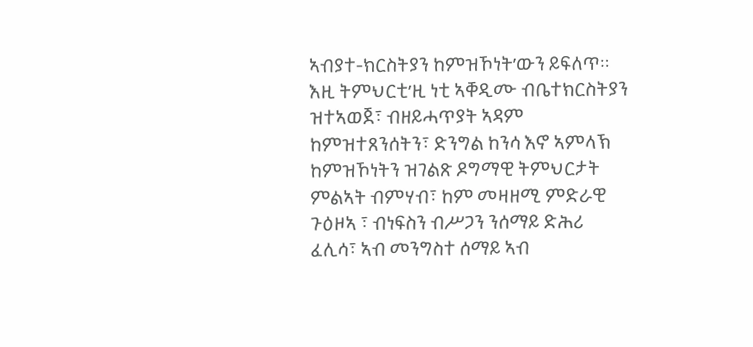ኣብያተ-ክርስትያን ከምዝኾነት’ውን ይፍለጥ። እዚ ትምህርቲ’ዚ ነቲ ኣቐዲሙ ብቤተክርስትያን ዝተኣወጀ፣ ብዘይሓጥያት ኣዳም ከምዝተጸንሰትን፣ ድንግል ከንሳ እኖ ኣምላኽ ከምዝኾነትን ዝገልጽ ዶግማዊ ትምህርታት ምልኣት ብምሃብ፣ ከም መዛዘሚ ምድራዊ ጉዕዞኣ ፣ ብነፍስን ብሥጋን ንሰማይ ድሕሪ ፈሊሳ፣ ኣብ መንግስተ ሰማይ ኣብ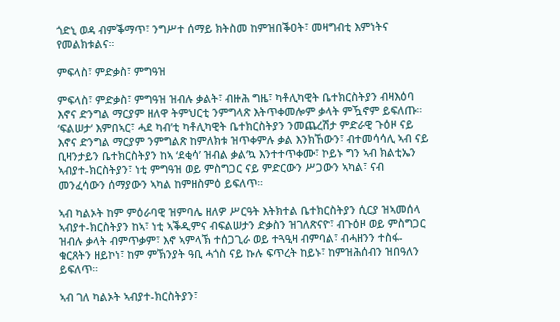ጎድኒ ወዳ ብምቕማጥ፣ ንግሥተ ሰማይ ክትስመ ከምዝበቕዐት፣ መዛግብቲ እምነትና የመልክቱልና።

ምፍላስ፣ ምድቃስ፣ ምግዓዝ

ምፍላስ፣ ምድቃስ፣ ምግዓዝ ዝብሉ ቃልት፣ ብዙሕ ግዜ፣ ካቶሊካዊት ቤተክርስትያን ብዛእዕባ እኖና ድንግል ማርያም ዘለዋ ትምህርቲ ንምግላጽ እትጥቀመሎም ቃላት ምዃኖም ይፍለጡ። ‘ፍልሠታ‘ እምበኣር፣ ሓደ ካብ’ቲ ካቶሊካዊት ቤተክርስትያን ንመጨረሽታ ምድራዊ ጉዕዞ ናይ እኖና ድንግል ማርያም ንምግልጽ ከምለክቱ ዝጥቀምሉ ቃል እንክኸውን፣ ብተመሳሳሊ ኣብ ናይ ቢዛንታይን ቤተክርስትያን ከኣ ‘ደቂሳ’ ዝብል ቃል‘ኳ እንተተጥቀሙ፣ ኮይኑ ግን ኣብ ክልቲኤን ኣብያተ-ክርስትያን፣ ነቲ ምግዓዝ ወይ ምስግጋር ናይ ምድርውን ሥጋውን ኣካል፣ ናብ መንፈሳውን ሰማያውን ኣካል ከምዘስምዕ ይፍለጥ።

ኣብ ካልኦት ከም ምዕራባዊ ዝምባሌ ዘለዎ ሥርዓት እትክተል ቤተክርስትያን ሲርያ ዝኣመሰላ ኣብያተ-ክርስትያን ከኣ፣ ነቲ ኣቕዲምና ብፍልሠታን ድቃስን ዝገለጽናዮ፣ ብጉዕዞ ወይ ምስግጋር ዝብሉ ቃላት ብምጥቃም፣ እኖ ኣምላኽ ተሰጋጊራ ወይ ተጓዒዛ ብምባል፣ ብሓዘንን ተስፋ-ቁርጸትን ዘይኮነ፣ ከም ምኽንያት ዓቢ ሓጎስ ናይ ኩሉ ፍጥረት ከይኑ፣ ከምዝሕሰብን ዝበዓለን ይፍለጥ።

ኣብ ገለ ካልኦት ኣብያተ-ክርስትያን፣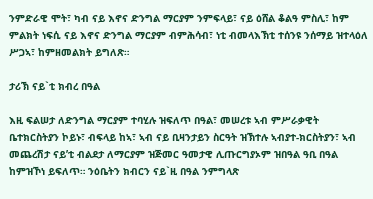ንምድራዊ ሞት፣ ካብ ናይ እኖና ድንግል ማርያም ንምፍላይ፣ ናይ ዕሸል ቆልዓ ምስሊ፣ ከም ምልክት ነፍሲ ናይ እኖና ድንግል ማርያም ብምሕሳብ፣ ነቲ ብመላእኽቲ ተሰንዩ ንሰማይ ዝተላዕለ ሥጋኣ፣ ከምዘመልክት ይግለጽ።

ታሪኽ ናይ`ቲ ክብረ በዓል

እዚ ፍልሠታ ለድንግል ማርያም ተባሂሉ ዝፍለጥ በዓል፣ መሠረቱ ኣብ ምሥራቃዊት ቤተክርስትያን ኮይኑ፣ ብፍላይ ከኣ፣ ኣብ ናይ ቢዛንታይን ስርዓት ዝኽተሉ ኣብያተ-ክርስትያን፣ ኣብ መጨረሽታ ናይ’ቲ ብልደታ ለማርያም ዝጅመር ዓመታዊ ሊጡርግያኦም ዝበዓል ዓቢ በዓል ከምዝኾነ ይፍለጥ። ንዕቤትን ክብርን ናይ`ዚ በዓል ንምግላጽ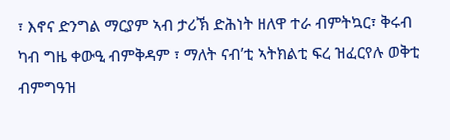፣ እኖና ድንግል ማርያም ኣብ ታሪኽ ድሕነት ዘለዋ ተራ ብምትኳር፣ ቅሩብ ካብ ግዜ ቀውዒ ብምቅዳም ፣ ማለት ናብ’ቲ ኣትክልቲ ፍረ ዝፈርየሉ ወቅቲ ብምግዓዝ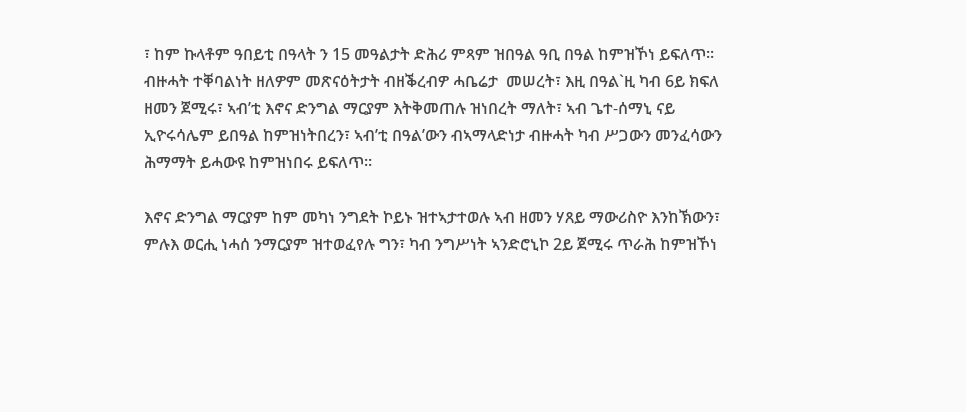፣ ከም ኩላቶም ዓበይቲ በዓላት ን 15 መዓልታት ድሕሪ ምጻም ዝበዓል ዓቢ በዓል ከምዝኾነ ይፍለጥ። ብዙሓት ተቐባልነት ዘለዎም መጽናዕትታት ብዘቕረብዎ ሓቤሬታ  መሠረት፣ እዚ በዓል`ዚ ካብ 6ይ ክፍለ ዘመን ጀሚሩ፣ ኣብ’ቲ እኖና ድንግል ማርያም እትቅመጠሉ ዝነበረት ማለት፣ ኣብ ጌተ-ሰማኒ ናይ ኢዮሩሳሌም ይበዓል ከምዝነትበረን፣ ኣብ’ቲ በዓል’ውን ብኣማላድነታ ብዙሓት ካብ ሥጋውን መንፈሳውን ሕማማት ይሓውዩ ከምዝነበሩ ይፍለጥ።

እኖና ድንግል ማርያም ከም መካነ ንግደት ኮይኑ ዝተኣታተወሉ ኣብ ዘመን ሃጸይ ማውሪስዮ እንከኽውን፣ ምሉእ ወርሒ ነሓሰ ንማርያም ዝተወፈየሉ ግን፣ ካብ ንግሥነት ኣንድሮኒኮ 2ይ ጀሚሩ ጥራሕ ከምዝኾነ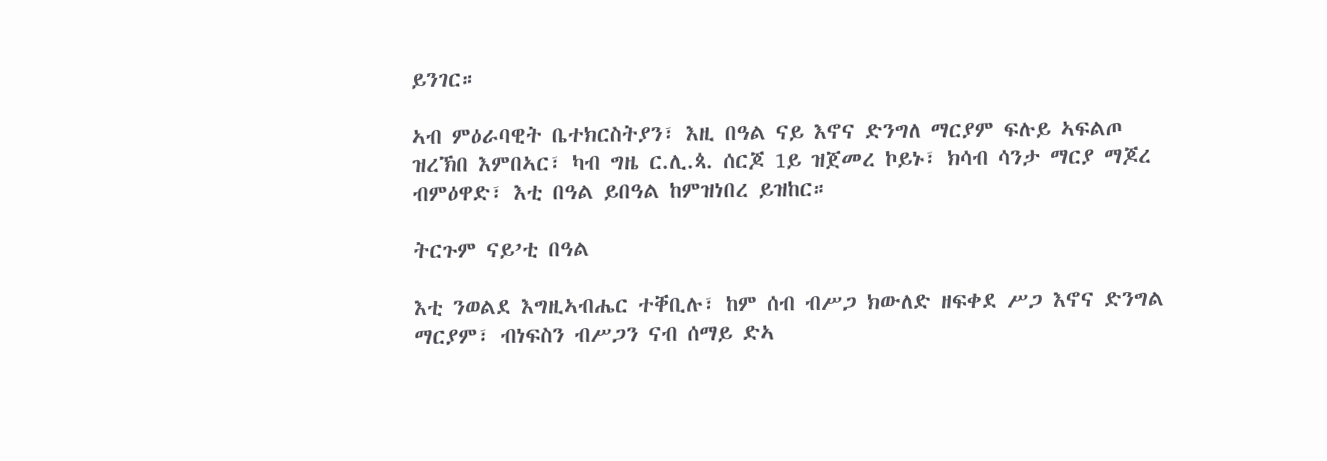ይንገር።

ኣብ ምዕራባዊት ቤተክርስትያን፣ እዚ በዓል ናይ እኖና ድንግለ ማርያም ፍሉይ ኣፍልጦ ዝረኽበ እምበኣር፣ ካብ ግዜ ር.ሊ.ጳ. ሰርጆ 1ይ ዝጀመረ ኮይኑ፣ ክሳብ ሳንታ ማርያ ማጆረ ብምዕዋድ፣ እቲ በዓል ይበዓል ከምዝነበረ ይዝከር።

ትርጉም ናይ’ቲ በዓል

እቲ ንወልደ እግዚኣብሔር ተቐቢሉ፣ ከም ሰብ ብሥጋ ክውለድ ዘፍቀደ ሥጋ እኖና ድንግል ማርያም፣ ብነፍስን ብሥጋን ናብ ሰማይ ድኣ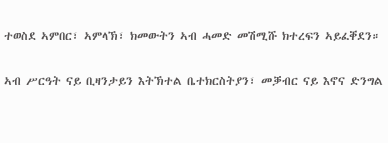ተወስደ ኣምበር፣ ኣምላኽ፣ ክመውትን ኣብ ሓመድ መሽሚሹ ክተረፍን ኣይፈቐደን።

ኣብ ሥርዓት ናይ ቢዛንታይን እትኽተል ቤተክርስትያን፣ መቓብር ናይ እኖና ድንግል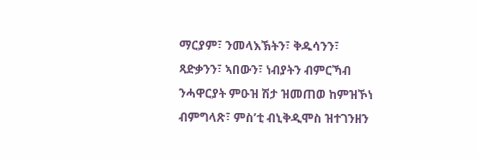ማርያም፣ ንመላእኽትን፣ ቅዱሳንን፣ ጻድቃንን፣ ኣበውን፣ ነብያትን ብምርኻብ ንሓዋርያት ምዑዝ ሽታ ዝመጠወ ከምዝኾነ ብምግላጽ፣ ምስ’ቲ ብኒቅዲሞስ ዝተገንዘን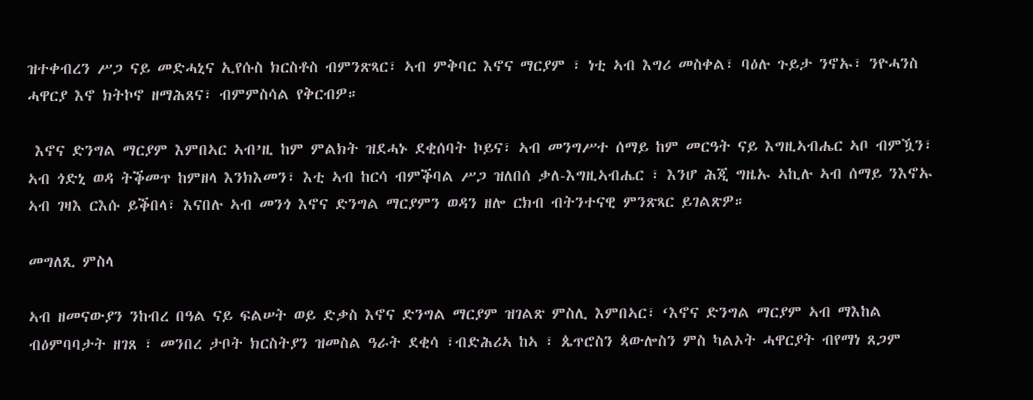ዝተቀብረን ሥጋ ናይ መድሓኒና ኢየሱስ ክርስቶስ ብምንጽጻር፣ ኣብ ምቅባር እኖና ማርያም ፣ ነቲ ኣብ እግሪ መስቀል፣ ባዕሉ ጉይታ ንኖኡ፣ ንዮሓንስ ሓዋርያ እኖ ክትኮኖ ዘማሕጸና፣ ብምምስሳል የቅርብዎ።

 እኖና ድንግል ማርያም እምበኣር ኣብ’ዚ ከም ምልክት ዝደሓኑ ደቂሰባት ኮይና፣ ኣብ መንግሥተ ሰማይ ከም መርዓት ናይ እግዚኣብሔር ኣቦ ብምዃን፣ ኣብ ጎድኒ ወዳ ትቕመጥ ከምዘላ እንክእመን፣ እቲ ኣብ ከርሳ ብምቕባል ሥጋ ዝለበሰ ቃለ-እግዚኣብሔር ፣ እንሆ ሕጂ ግዜኡ ኣኪሉ ኣብ ሰማይ ንእኖኡ ኣብ ገዛእ ርእሱ ይቕበላ፣ እናበሉ ኣብ መንጎ እኖና ድንግል ማርያምን ወዳን ዘሎ ርክብ ብትንተናዊ ምንጽጻር ይገልጽዎ።

መግለጺ ምስላ

ኣብ ዘመናውያን ንከብረ በዓል ናይ ፍልሠት ወይ ድቃስ እኖና ድንግል ማርያም ዝገልጽ ምስሊ እምበኣር፣ ‘እኖና ድንግል ማርያም ኣብ ማእከል ብዕምባባታት ዘገጸ ፣ መንበረ ታቦት ክርስትያን ዝመስል ዓራት ደቂሳ ፣ብድሕሪኣ ከኣ ፣ ጴጥሮስን ጳውሎስን ምስ ካልኦት ሓዋርያት ብየማነ ጸጋም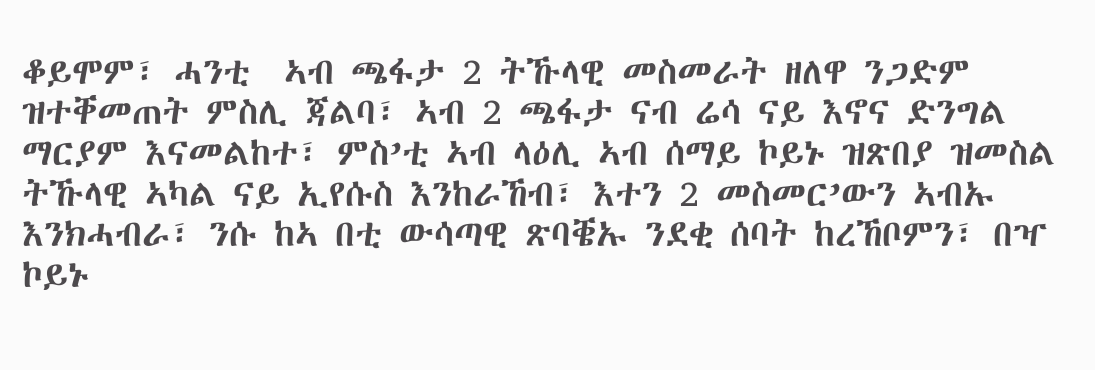ቆይሞም፣ ሓንቲ  ኣብ ጫፋታ 2 ትኹላዊ መስመራት ዘለዋ ንጋድም ዝተቐመጠት ምስሊ ጃልባ፣ ኣብ 2 ጫፋታ ናብ ሬሳ ናይ እኖና ድንግል ማርያም እናመልከተ፣ ምስ’ቲ ኣብ ላዕሊ ኣብ ሰማይ ኮይኑ ዝጽበያ ዝመስል ትኹላዊ ኣካል ናይ ኢየሱስ እንከራኸብ፣ እተን 2 መስመር’ውን ኣብኡ እንክሓብራ፣ ንሱ ከኣ በቲ ውሳጣዊ ጽባቔኡ ንደቂ ሰባት ከረኸቦምን፣ በዣ ኮይኑ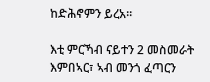ከድሕኖምን ይረአ።

እቲ ምርኻብ ናይተን 2 መስመራት እምበኣር፣ ኣብ መንጎ ፈጣርን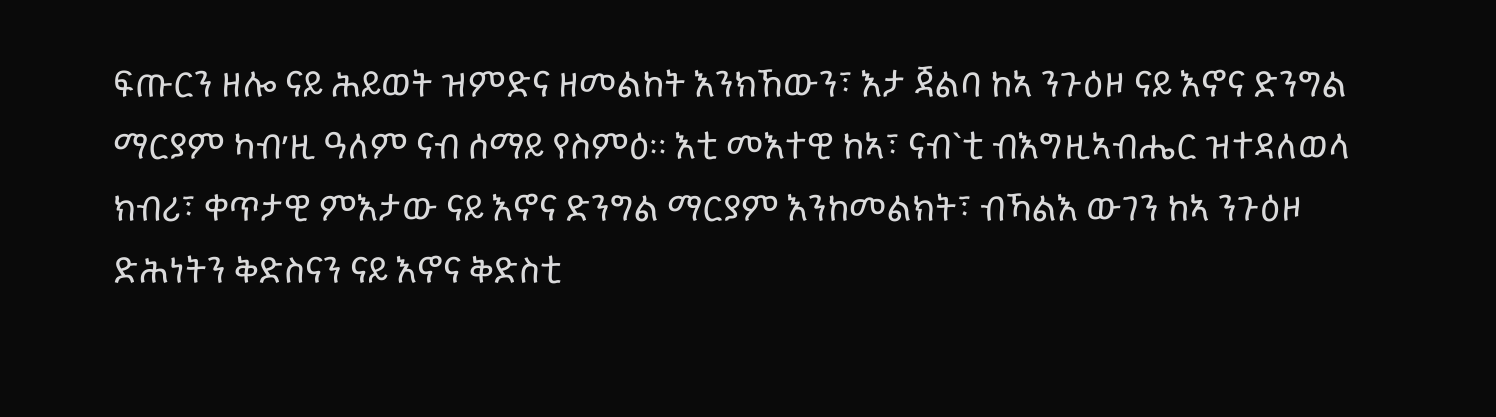ፍጡርን ዘሎ ናይ ሕይወት ዝምድና ዘመልከት እንክኸውን፣ እታ ጃልባ ከኣ ንጉዕዞ ናይ እኖና ድንግል ማርያም ካብ’ዚ ዓለም ናብ ሰማይ የስምዕ። እቲ መእተዊ ከኣ፣ ናብ`ቲ ብእግዚኣብሔር ዝተዳለወላ ክብሪ፣ ቀጥታዊ ምእታው ናይ እኖና ድንግል ማርያም እንከመልክት፣ ብኻልእ ውገን ከኣ ንጉዕዞ ድሕነትን ቅድስናን ናይ እኖና ቅድስቲ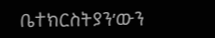ቤተክርስትያን’ውን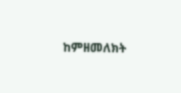ከምዘመለክት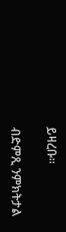ይዛረቡ።

ብድምጺ ንምክትታል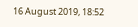16 August 2019, 18:52